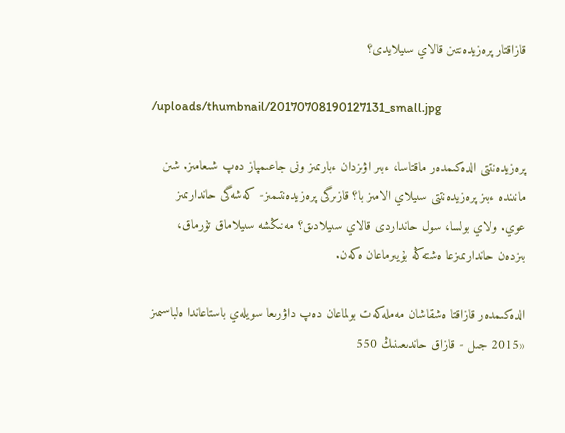قازاقتار پرەزيدەنتىن قالاي سىيلايدى؟

/uploads/thumbnail/20170708190127131_small.jpg

پرەزيدەنتتى الدەكىمدەر ماقتاسا، ءبىر اۋىزدان ءبارىمىز ونى جاعىمپاز دەپ شىعامىز. شىن مانىندە ءبىز پرەزيدەنتتى سىيلاي الامىز با؟ قازىرگى پرەزيدەنتىمىز- كەشەگى حاندارىمىز عوي. ولاي بولسا، سول حانداردى قالاي سىيلادىق؟ مەنىڭشە سىيلاماق تۇرماق، بىزدەن حاندارىمىزعا ەشتەڭە بۇيىرماعان ەكەن.

الدەكىمدەر قازاقتا ەشقاشان مەملەكەت بولماعان دەپ داۋرىعا سويلەي باستاعاندا ەلباسىمىز  «2015 جىل - قازاق حاندىعىنىڭ 550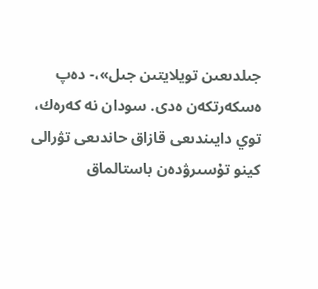جىلدىعىن تويلايتىن جىل»،- دەپ ەسكەرتكەن ەدى. سودان نە كەرەك، توي دايىندىعى قازاق حاندىعى تۋرالى كينو تۇسىرۋدەن باستالماق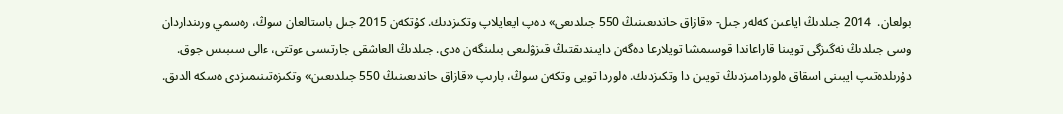بولعان.  2014 جىلدىڭ اياعىن كەلەر جىل- «قازاق حاندىعىنىڭ 550 جىلدىعى» دەپ ايعايلاپ وتكىزدىك. كۇتكەن 2015 جىل باستالعان سوڭ، رەسمي ورىنداردان وسى جىلدىڭ نەگىزگى تويىنا قاراعاندا قوسىمشا تويلارعا دەگەن دايىندىقتىڭ قىزۋلىعى بىلىنگەن ەدى. جىلدىڭ العاشقى جارتىسى ءوتتى، ءالى سىبىس جوق. دۇرىلدەتىپ ايبىنى اسقاق ەلوردامىزدىڭ تويىن دا وتكىزدىك. ەلوردا تويى وتكەن سوڭ، بارىپ «قازاق حاندىعىنىڭ 550 جىلدىعىن» وتكىزەتىنىمىزدى ەسكە الدىق.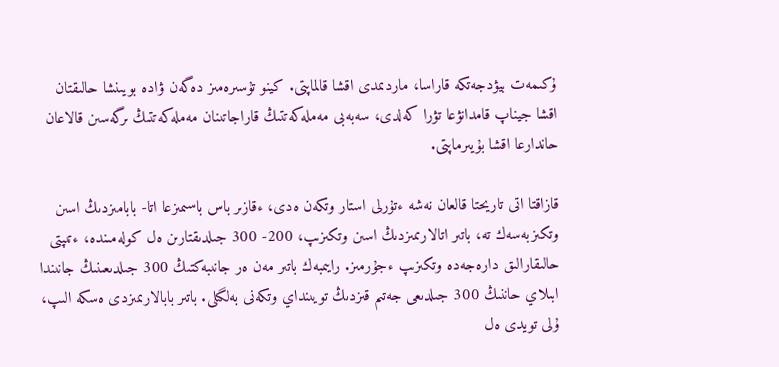ۇكىمەت بيۋدجەتكە قاراسا، ماردىمدى اقشا قالماپتى. كينو تۇسىرەمىز دەگەن ۋادە بويىنشا حالىقتان اقشا جيناپ قامدانۋعا تۋرا كەلدى، سەبەبى مەملەكەتتىڭ قاراجاتىنان مەملەكەتتىڭ ىرگەسىن قالاعان حاندارعا اقشا بۇيىرماپتى.

قازاقتا اتى تاريحتا قالعان نەشە ءتۇرلى استار وتكەن ەدى، ءقازىر باس باسىمىزعا اتا- بابامىزدىڭ اسىن وتكىزبەسەك تە، باتىر اتالارىمىزدىڭ اسىن وتكىزىپ، 200- 300 جىلدىقتارىن ەل كولەمىندە، ءتىپتى حالىقارالىق دارەجەدە وتكىزىپ ءجۇرمىز. رايىمبەك باتىر مەن ەر جانىبەكتىڭ 300 جىلدىعىنىڭ جانىندا ابىلاي حاننىڭ 300 جىلدىعى جەتىم قىزدىڭ تويىنداي وتكەنى بەلگىلى. باتىر بابالارىمىزدى ەسكە الىپ، ۇلى تويدى ەل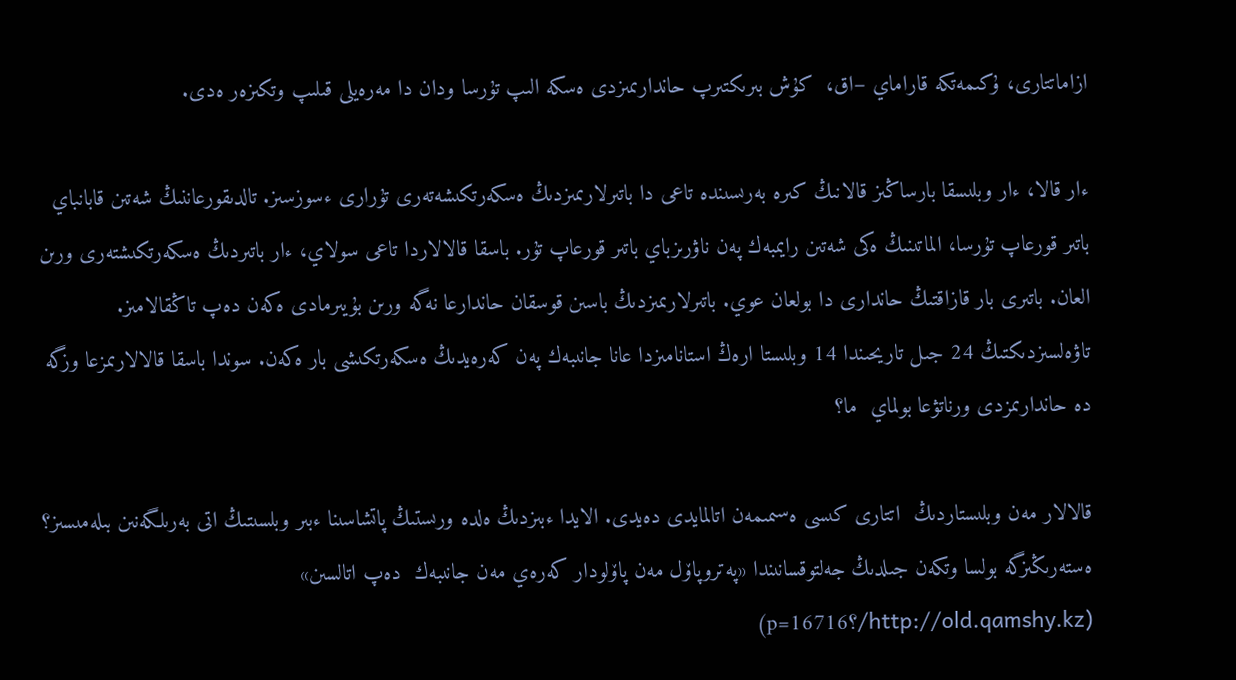ازاماتتارى، ۇكىمەتكە قاراماي –اق،  كۇش بىرىكتىرپ حاندارىمىزدى ەسكە الىپ تۇرسا ودان دا مەرەيلى قىلىپ وتكىزەر ەدى.

ءار قالا، ءار وبلىسقا بارساڭىز قالانىڭ كىرە بەرىسىندە تاعى دا باتىرلارىمىزدىڭ ەسكەرتكىشەتەرى تۇرارى ءسوزسىز. تالدىقورعاننىڭ شەتىن قابانباي باتىر قورعاپ تۇرسا، الماتىنىڭ ەكى شەتىن رايمبەك پەن ناۋرىزباي باتىر قورعاپ تۇر. باسقا قالالاردا تاعى سولاي، ءار باتىردىڭ ەسكەرتكىشتەرى ورىن العان. باتىرى بار قازاقتىڭ حاندارى دا بولعان عوي. باتىرلارىمىزدىڭ باسىن قوسقان حاندارعا نەگە ورىن بۇيىرمادى ەكەن دەپ تاڭقالامىز. تاۋەلسىزدىكتىڭ 24 جىل تاريحىندا 14 وبلىستا ارەڭ استانامىزدا عانا جانىبەك پەن كەرەيدىڭ ەسكەرتكىشى بار ەكەن. سوندا باسقا قالالارىمزعا وزگە دە حاندارىمزدى ورناتۋعا بولماي  ما؟

قالالار مەن وبلىستاردىڭ  اتتارى كىسى ەسىمىمەن اتالمايدى دەيدى. الايدا ءبىزدىڭ ەلدە ورىستىڭ پاتشاسىنا ءبىر وبلسىتىڭ اتى بەرىلگەنىن بىلەمىسىز؟ ەستەرىڭىزگە بولسا وتكەن جىلدىڭ جەلتوقسانىندا «پەتروپاۆل مەن پاۆلودار كەرەي مەن جانىبەك  دەپ اتالسىن»  (http://old.qamshy.kz/؟p=16716)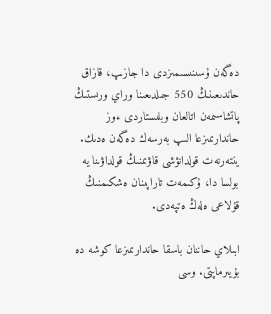دەگەن ۇسىنىسىمىزدى دا جازىپ، قازاق حاندىعىنىڭ 550 جىلدىعىنا وراي ورىستىڭ پاتشاسىمەن اتالعان وبلىستاردى ءوز حاندارىمىزعا الىپ بەرسەك دەگەن ەدىك. ينتەرنەت قولدانۋشى قاۋىمنىڭ قولداۋىنا يە بولسا دا، ۇكىمەت تاراپىنان ەشكىمنىڭ قۇلاعى ەلەڭ ەتپەدى.

ابىلاي حاننان باسقا حاندارىمىزعا كوشە دە بۇيىرماپتى. وسى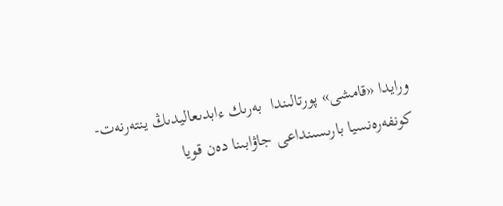ورايدا «قامشى» پورتالىندا  بەرىك ءابدىعاليدىڭ ينتەرنەت-كونفەرەنسيا بارىسىنداعى جاۋابىنا دەن قويا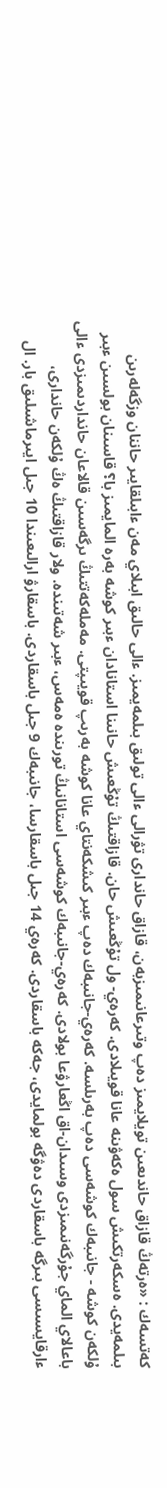كەتسەك : «ەرتەڭ قازاق حاندىعىن تويلايمىز دەپ وتىرعانىمىزبەن، قازاق حاندارى تۋرالى ءالى تولىق بىلمەيمىز. ءالى حالىق ابىلاي مەن ءابىلقايىر حاننان وزگەلەرىن بىلمەيدى. ەسكەرتكىش سول ەكەۋىنە عانا قويىلادى. كەرەي- ول تۇڭعىش حان. قازاقتىڭ تۇڭعىش حانىنا استانادان ءبىر كوشە بەرە المايمىز با؟ قاسىنان بولسىن ءبىر ۇلكەن كوشە - جانىبەك كوشەسى دەپ بەرىلسە. كەرەي-جانىبەك دەپ ءبىر كىشكەنتاي عانا كوشە بەرىپ قويىپتى. مەملەكەتتىڭ ىرگەسىن قالاعان حانداردىمىزدى ءالى باعالاي الماي جۇرگەنىمىزدى وسىدان-اق اڭعارۋعا بولادى. كەرەي-جانىبەك كوشەسى استانانىڭ تورىندە ەمەس، ءبىر شەتىندە. ولار قازاقتىڭ ەڭ ۇلكەن حاندارى، ءارقايسىسى بىرگە باسقاردى دەۋگە بولمايدى، جەكە باسقاردى. كەرەي 14 جىل باسقارسا، جانىبەك 9 جىل باسقاردى. باسقارۋ ارالىعىندا 10 جىل ايىرماشىلىق بار. ال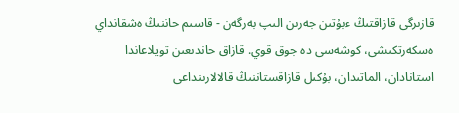قازىرگى قازاقتىڭ ءبۇتىن جەرىن الىپ بەرگەن - قاسىم حاننىڭ ەشقانداي ەسكەرتكىشى، كوشەسى دە جوق قوي. قازاق حاندىعىن تويلاعاندا استانادان، الماتىدان، بۇكىل قازاقستاننىڭ قالالارىنداعى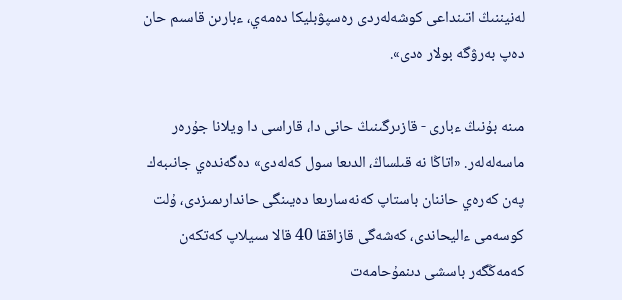لەنيننىڭ اتىنداعى كوشەلەردى رەسپۋبليكا دەمەي، ءبارىن قاسىم حان دەپ بەرۋگە بولار ەدى».

مىنە بۇنىڭ ءبارى - قازىرگىنىڭ حانى دا، قاراسى دا ويلانا جۇرەر ماسەلەلەر. «اتاڭا نە قىلساڭ، الدىعا سول كەلەدى» دەگەندەي جانىبەك پەن كەرەي حاننان باستاپ كەنەسارىعا دەيىنگى حاندارىمىزدى، ۇلت كوسەمى ءاليحاندى، كەشەگى قازاققا 40 قالا سىيلاپ كەتكەن كەمەڭگەر باسشى دىنمۇحامەت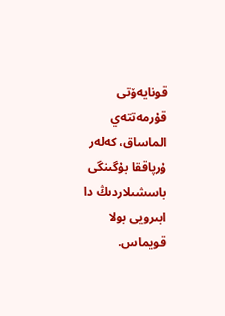قونايەۆتى قۇرمەتتەي الماساق، كەلەر ۇرپاققا بۇگىنگى باسشىلاردىڭ دا ابىرويى بولا قويماس.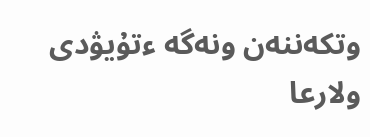وتكەننەن ونەگە ءتۇيۋدى ولارعا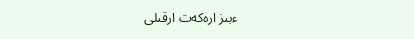ءبىز ارەكەت ارقىلى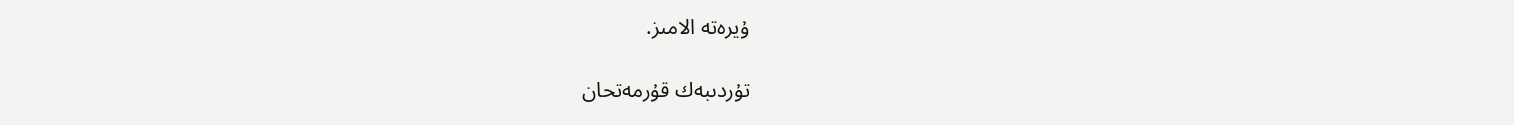ۇيرەتە الامىز.

تۇردىبەك قۇرمەتحان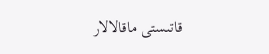قاتىستى ماقالالار